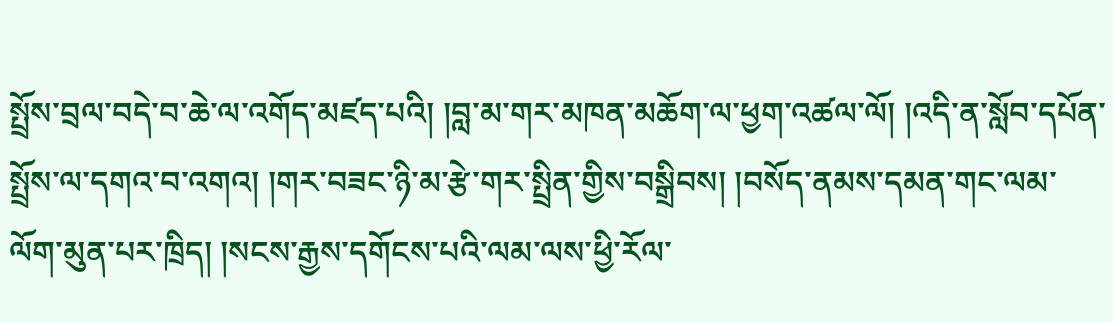སྤྲོས་བྲལ་བདེ་བ་ཆེ་ལ་འགོད་མཛད་པའི། །བླ་མ་གར་མཁན་མཆོག་ལ་ཕྱག་འཚལ་ལོ། །འདི་ན་སློབ་དཔོན་སྤྲོས་ལ་དགའ་བ་འགའ། །གར་བཟང་ཉི་མ་རྩེ་གར་སྤྲིན་གྱིས་བསྒྲིབས། །བསོད་ནམས་དམན་གང་ལམ་ལོག་མུན་པར་ཁྲིད། །སངས་རྒྱས་དགོངས་པའི་ལམ་ལས་ཕྱི་རོལ་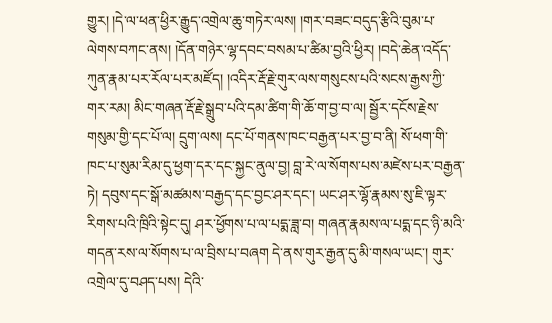གྱུར། །དེ་ལ་ཕན་ཕྱིར་རྒྱུད་འགྲེལ་ཆུ་གཏེར་ལས། །གར་བཟང་བདུད་རྩིའི་བུམ་པ་ལེགས་བཀང་ནས། །དོན་གཉེར་ལྷ་དབང་བསམ་པ་ཚིམ་བྱའི་ཕྱིར། །བདེ་ཆེན་འདོད་ཀུན་རྣམ་པར་རོལ་པར་མཛོད། །འདིར་རྡོ་རྗེ་གུར་ལས་གསུངས་པའི་སངས་རྒྱས་ཀྱི་གར་རམ། མིང་གཞན་རྡོ་རྗེ་སྒྲུབ་པའི་དམ་ཚིག་གི་ཆོ་ག་བྱ་བ་ལ། སྦྱོར་དངོས་རྗེས་གསུམ་གྱི་དང་པོ་ལ། དྲུག་ལས། དང་པོ་གནས་ཁང་བརྒྱན་པར་བྱ་བ་ནི། སོ་ཕག་གི་ཁང་པ་སུམ་རིམ་དུ་ཕྱག་དར་དང་སྐྱང་ནུལ་བྱ། བླ་རེ་ལ་སོགས་པས་མཛེས་པར་བརྒྱན་ཏེ། དབུས་དང་སྒོ་མཚམས་བརྒྱད་དང་བྱང་ཤར་དང་། ཡང་ཤར་ལྷོ་རྣམས་སུ་ཇི་ལྟར་རིགས་པའི་ཁྲིའི་སྟེང་དུ། ཤར་ཕྱོགས་པ་ལ་པདྨ་ཟླ་བ། གཞན་རྣམས་ལ་པདྨ་དང་ཉི་མའི་གདན་རས་ལ་སོགས་པ་ལ་བྲིས་པ་བཞག དེ་ནས་གུར་རྒྱན་དུ་མི་གསལ་ཡང་། གུར་འགྲེལ་དུ་བཤད་པས། དེའི་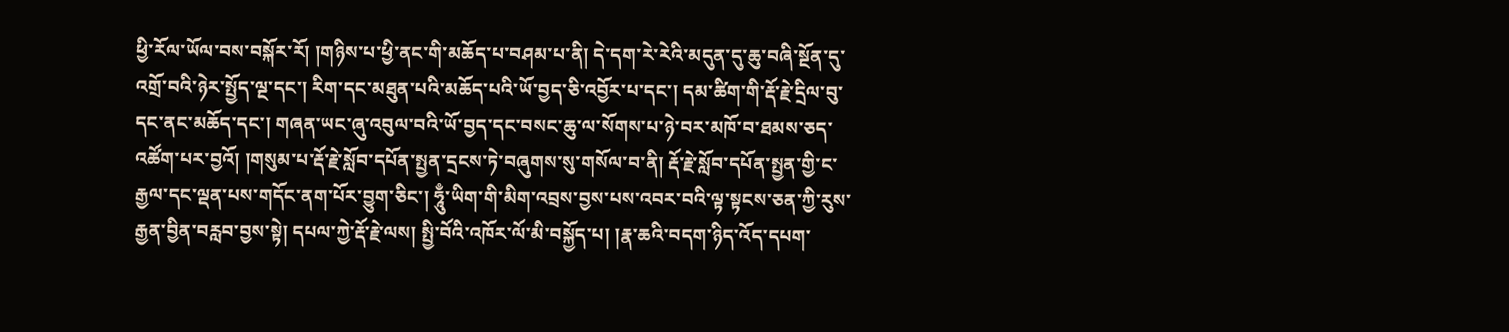ཕྱི་རོལ་ཡོལ་བས་བསྐོར་རོ། །གཉིས་པ་ཕྱི་ནང་གི་མཆོད་པ་བཤམ་པ་ནི། དེ་དག་རེ་རེའི་མདུན་དུ་ཆུ་བཞི་སྔོན་དུ་འགྲོ་བའི་ཉེར་སྤྱོད་ལྔ་དང་། རིག་དང་མཐུན་པའི་མཆོད་པའི་ཡོ་བྱད་ཅི་འབྱོར་པ་དང་། དམ་ཚིག་གི་རྡོ་རྗེ་དྲིལ་བུ་དང་ནང་མཆོད་དང་། གཞན་ཡང་ཞུ་འབུལ་བའི་ཡོ་བྱད་དང་བསང་ཆུ་ལ་སོགས་པ་ཉེ་བར་མཁོ་བ་ཐམས་ཅད་འཚོག་པར་བྱའོ། །གསུམ་པ་རྡོ་རྗེ་སློབ་དཔོན་སྤྱན་དྲངས་ཏེ་བཞུགས་སུ་གསོལ་བ་ནི། རྡོ་རྗེ་སློབ་དཔོན་སྤྱན་གྱི་ང་རྒྱལ་དང་ལྡན་པས་གདོང་ནག་པོར་བྱུག་ཅིང་། ཧཱུྃ་ཡིག་གི་མིག་འབྲས་བྱས་པས་འབར་བའི་ལྟ་སྟངས་ཅན་ཀྱི་རུས་རྒྱན་བྱིན་བརླབ་བྱས་སྟེ། དཔལ་ཀྱེ་རྡོ་རྗེ་ལས། སྤྱི་བོའི་འཁོར་ལོ་མི་བསྐྱོད་པ། །རྣ་ཆའི་བདག་ཉིད་འོད་དཔག་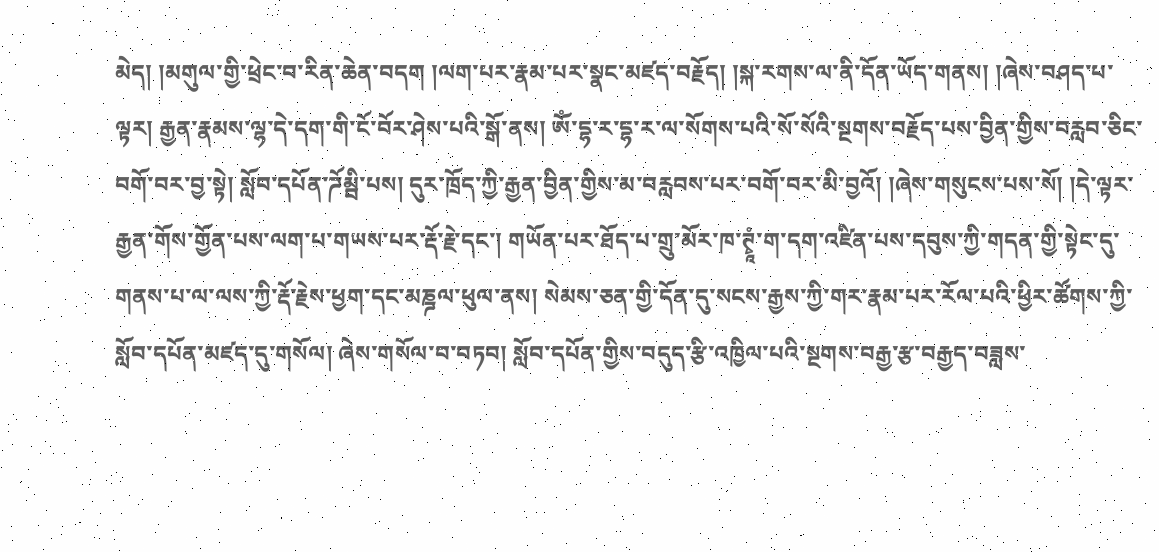མེད། །མགུལ་གྱི་ཕྲེང་བ་རིན་ཆེན་བདག །ལག་པར་རྣམ་པར་སྣང་མཛད་བརྗོད། །སྐ་རགས་ལ་ནི་དོན་ཡོད་གནས། །ཞེས་བཤད་པ་ལྟར། རྒྱན་རྣམས་ལྷ་དེ་དག་གི་ངོ་བོར་ཤེས་པའི་སྒོ་ནས། ཨོཾ་དྷ་ར་དྷ་ར་ལ་སོགས་པའི་སོ་སོའི་སྔགས་བརྗོད་པས་བྱིན་གྱིས་བརླབ་ཅིང་བགོ་བར་བྱ་སྟེ། སློབ་དཔོན་ཌོམྦི་པས། དུར་ཁྲོད་ཀྱི་རྒྱན་བྱིན་གྱིས་མ་བརླབས་པར་བགོ་བར་མི་བྱའོ། །ཞེས་གསུངས་པས་སོ། །དེ་ལྟར་རྒྱན་གོས་གྱོན་པས་ལག་པ་གཡས་པར་རྡོ་རྗེ་དང་། གཡོན་པར་ཐོད་པ་གྲུ་མོར་ཁ་ཊྭཱཾ་ག་དག་འཛིན་པས་དབུས་ཀྱི་གདན་གྱི་སྟེང་དུ་གནས་པ་ལ་ལས་ཀྱི་རྡོ་རྗེས་ཕྱག་དང་མཎྜལ་ཕུལ་ནས། སེམས་ཅན་གྱི་དོན་དུ་སངས་རྒྱས་ཀྱི་གར་རྣམ་པར་རོལ་པའི་ཕྱིར་ཚོགས་ཀྱི་སློབ་དཔོན་མཛད་དུ་གསོལ། ཞེས་གསོལ་བ་བཏབ། སློབ་དཔོན་གྱིས་བདུད་རྩི་འཁྱིལ་པའི་སྔགས་བརྒྱ་རྩ་བརྒྱད་བཟླས་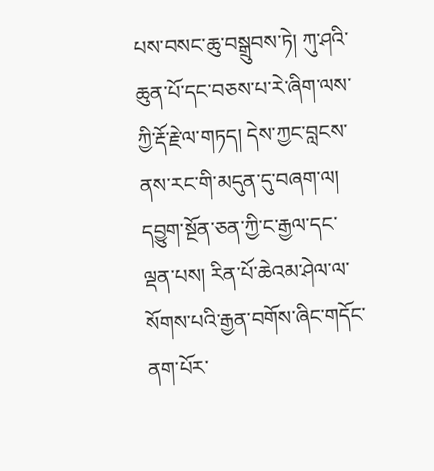པས་བསང་ཆུ་བསྒྲུབས་ཏེ། ཀུ་ཤའི་ཆུན་པོ་དང་བཅས་པ་རེ་ཞིག་ལས་ཀྱི་རྡོ་རྗེ་ལ་གཏད། དེས་ཀྱང་བླངས་ནས་རང་གི་མདུན་དུ་བཞག་ལ། དབྱུག་སྔོན་ཅན་ཀྱི་ང་རྒྱལ་དང་ལྡན་པས། རིན་པོ་ཆེའམ་ཤེལ་ལ་སོགས་པའི་རྒྱན་བགོས་ཞིང་གདོང་ནག་པོར་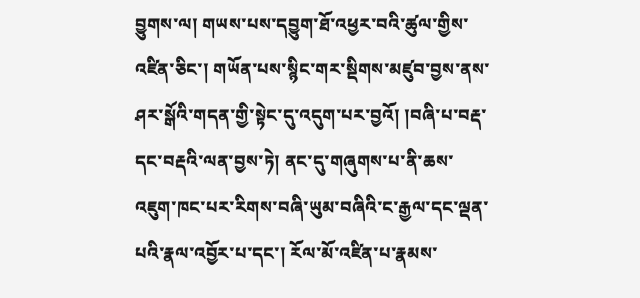བྱུགས་ལ། གཡས་པས་དབྱུག་ཐོ་འཕྱར་བའི་ཚུལ་གྱིས་འཛིན་ཅིང་། གཡོན་པས་སྙིང་གར་སྡིགས་མཛུབ་བྱས་ནས་ཤར་སྒོའི་གདན་གྱི་སྟེང་དུ་འདུག་པར་བྱའོ། །བཞི་པ་བརྡ་དང་བརྡའི་ལན་བྱས་ཏེ། ནང་དུ་གཞུགས་པ་ནི་ཆས་འཇུག་ཁང་པར་རིགས་བཞི་ཡུམ་བཞིའི་ང་རྒྱལ་དང་ལྡན་པའི་རྣལ་འབྱོར་པ་དང་། རོལ་མོ་འཛིན་པ་རྣམས་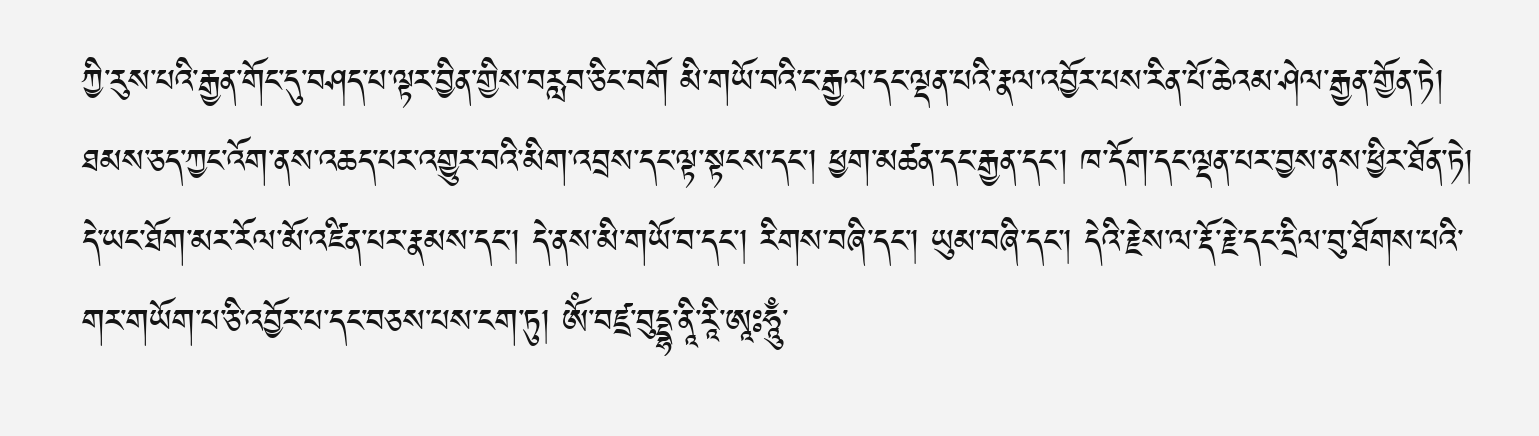ཀྱི་རུས་པའི་རྒྱན་གོང་དུ་བཤད་པ་ལྟར་བྱིན་གྱིས་བརླབ་ཅིང་བགོ མི་གཡོ་བའི་ང་རྒྱལ་དང་ལྡན་པའི་རྣལ་འབྱོར་པས་རིན་པོ་ཆེའམ་ཤེལ་རྒྱན་གྱོན་ཏེ། ཐམས་ཅད་ཀྱང་འོག་ནས་འཆད་པར་འགྱུར་བའི་མིག་འབྲས་དང་ལྟ་སྟངས་དང་། ཕྱག་མཚན་དང་རྒྱན་དང་། ཁ་དོག་དང་ལྡན་པར་བྱས་ནས་ཕྱིར་ཐོན་ཏེ། དེ་ཡང་ཐོག་མར་རོལ་མོ་འཛིན་པར་རྣམས་དང་། དེ་ནས་མི་གཡོ་བ་དང་། རིགས་བཞི་དང་། ཡུམ་བཞི་དང་། དེའི་རྗེས་ལ་རྡོ་རྗེ་དང་དྲིལ་བུ་ཐོགས་པའི་གར་གཡོག་པ་ཅི་འབྱོར་པ་དང་བཅས་པས་ངག་ཏུ། ཨོཾ་བཛྲ་བུདྡྷ་ནཱི་རཱི་ཨཱཿཧཱུྃ་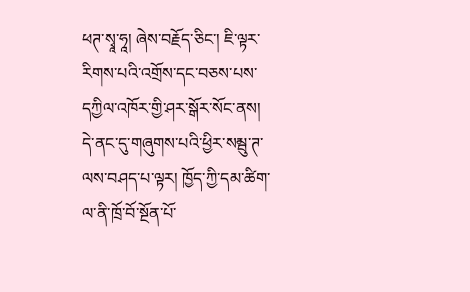ཕཊ་སྭཱ་ཧཱ། ཞེས་བརྗོད་ཅིང་། ཇི་ལྟར་རིགས་པའི་འགྲོས་དང་བཅས་པས་དཀྱིལ་འཁོར་གྱི་ཤར་སྒོར་སོང་ནས། དེ་ནང་དུ་གཞུགས་པའི་ཕྱིར་སམྦུ་ཊ་ལས་བཤད་པ་ལྟར། ཁྱོད་ཀྱི་དམ་ཚིག་ལ་ནི་ཁྲོ་བོ་སྔོན་པོ་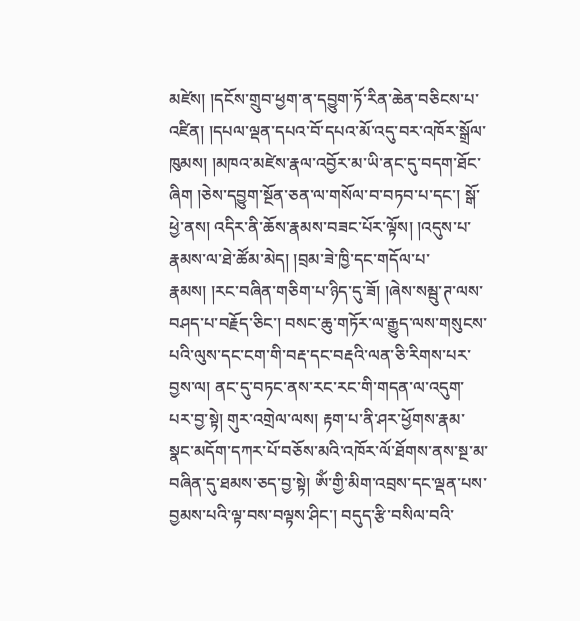མཛེས། །དངོས་གྲུབ་ཕྱག་ན་དབྱུག་ཏོ་རིན་ཆེན་བཅིངས་པ་འཛིན། །དཔལ་ལྡན་དཔའ་བོ་དཔའ་མོ་འདུ་བར་འཁོར་སྒྲོལ་ཁུམས། །མཁའ་མཛེས་རྣལ་འབྱོར་མ་ཡི་ནང་དུ་བདག་ཐོང་ཞིག །ཅེས་དབྱུག་སྔོན་ཅན་ལ་གསོལ་བ་བཏབ་པ་དང་། སྒོ་ཕྱེ་ནས། འདིར་ནི་ཆོས་རྣམས་བཟང་པོར་ལྟོས། །འདུས་པ་རྣམས་ལ་ཐེ་ཚོམ་མེད། །བྲམ་ཟེ་ཁྱི་དང་གདོལ་པ་རྣམས། །རང་བཞིན་གཅིག་པ་ཉིད་དུ་ཟོ། །ཞེས་སམྦུ་ཊ་ལས་བཤད་པ་བརྗོད་ཅིང་། བསང་ཆུ་གཏོར་ལ་རྒྱུད་ལས་གསུངས་པའི་ལུས་དང་ངག་གི་བརྡ་དང་བརྡའི་ལན་ཅི་རིགས་པར་བྱས་ལ། ནང་དུ་བཏང་ནས་རང་རང་གི་གདན་ལ་འདུག་པར་བྱ་སྟེ། གུར་འགྲེལ་ལས། རྟག་པ་ནི་ཤར་ཕྱོགས་རྣམ་སྣང་མདོག་དཀར་པོ་བཅོས་མའི་འཁོར་ལོ་ཐོགས་ནས་སྔ་མ་བཞིན་དུ་ཐམས་ཅད་བྱ་སྟེ། ཨོཾ་གྱི་མིག་འབྲས་དང་ལྡན་པས་བྱམས་པའི་ལྟ་བས་བལྟས་ཤིང་། བདུད་རྩི་བསིལ་བའི་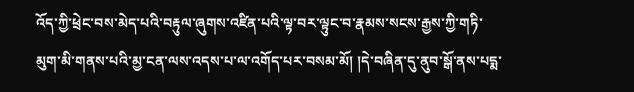འོད་ཀྱི་ཕྲེང་བས་མེད་པའི་བརྟུལ་ཞུགས་འཛིན་པའི་ལྟ་བར་ལྟུང་བ་རྣམས་སངས་རྒྱས་ཀྱི་གཏི་མུག་མི་གནས་པའི་མྱ་ངན་ལས་འདས་པ་ལ་འགོད་པར་བསམ་མོ། །དེ་བཞིན་དུ་ནུབ་སྒོ་ནས་པདྨ་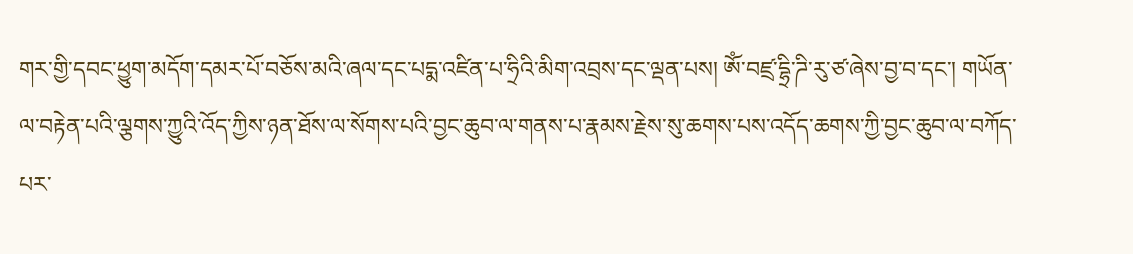གར་གྱི་དབང་ཕྱུག་མདོག་དམར་པོ་བཅོས་མའི་ཞལ་དང་པདྨ་འཛིན་པ་ཧྲིའི་མིག་འབྲས་དང་ལྡན་པས། ཨོཾ་བཛྲ་དྷྲི་ཌི་རུ་ཙ་ཞེས་བྱ་བ་དང་། གཡོན་ལ་བརྟེན་པའི་ལྕགས་ཀྱུའི་འོད་ཀྱིས་ཉན་ཐོས་ལ་སོགས་པའི་བྱང་ཆུབ་ལ་གནས་པ་རྣམས་རྗེས་སུ་ཆགས་པས་འདོད་ཆགས་ཀྱི་བྱང་ཆུབ་ལ་བཀོད་པར་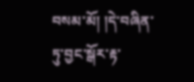བསམ་མོ། །དེ་བཞིན་ཏུ་བྱང་སྒོར་རྟ་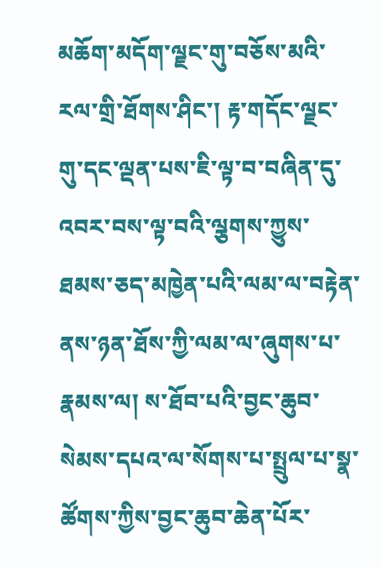མཆོག་མདོག་ལྗང་གུ་བཅོས་མའི་རལ་གྲི་ཐོགས་ཤིང་། རྟ་གདོང་ལྗང་གུ་དང་ལྡན་པས་ཇི་ལྟ་བ་བཞིན་དུ་འབར་བས་ལྟ་བའི་ལྕགས་ཀྱུས་ཐམས་ཅད་མཁྱེན་པའི་ལམ་ལ་བརྟེན་ནས་ཉན་ཐོས་ཀྱི་ལམ་ལ་ཞུགས་པ་རྣམས་ལ། ས་ཐོབ་པའི་བྱང་ཆུབ་སེམས་དཔའ་ལ་སོགས་པ་སྤྲུལ་པ་སྣ་ཚོགས་ཀྱིས་བྱང་ཆུབ་ཆེན་པོར་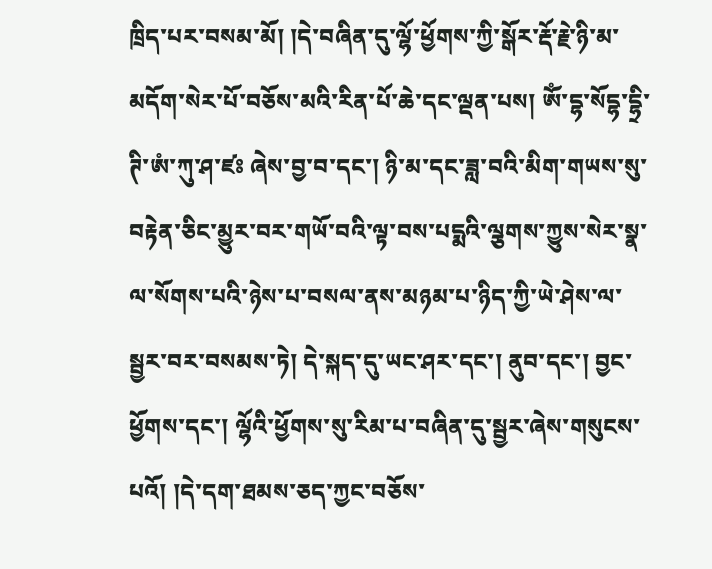ཁྲིད་པར་བསམ་མོ། །དེ་བཞིན་དུ་ལྷོ་ཕྱོགས་ཀྱི་སྒོར་རྡོ་རྗེ་ཉི་མ་མདོག་སེར་པོ་བཅོས་མའི་རིན་པོ་ཆེ་དང་ལྡན་པས། ཨོཾ་དྷ་སོདྷ་དྷྲི་ཊི་ཨཾ་ཀུ་ཤ་ཛཿ ཞེས་བྱ་བ་དང་། ཉི་མ་དང་ཟླ་བའི་མིག་གཡས་སུ་བརྟེན་ཅིང་མྱུར་བར་གཡོ་བའི་ལྟ་བས་པདྨའི་ལྕགས་ཀྱུས་སེར་སྣ་ལ་སོགས་པའི་ཉེས་པ་བསལ་ནས་མཉམ་པ་ཉིད་ཀྱི་ཡེ་ཤེས་ལ་སྦྱར་བར་བསམས་ཏེ། དེ་སྐད་དུ་ཡང་ཤར་དང་། ནུབ་དང་། བྱང་ཕྱོགས་དང་། ལྷོའི་ཕྱོགས་སུ་རིམ་པ་བཞིན་དུ་སྦྱར་ཞེས་གསུངས་པའོ། །དེ་དག་ཐམས་ཅད་ཀྱང་བཅོས་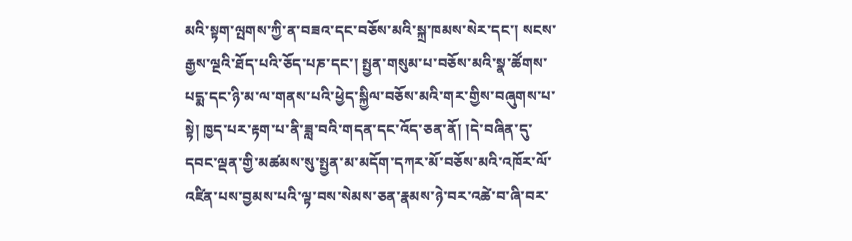མའི་སྟག་ལྤགས་ཀྱི་ན་བཟའ་དང་བཅོས་མའི་སྐྲ་ཁམས་སེར་དང་། སངས་རྒྱས་ལྔའི་ཐོད་པའི་ཅོད་པཎ་དང་། སྤྱན་གསུམ་པ་བཅོས་མའི་སྣ་ཚོགས་པདྨ་དང་ཉི་མ་ལ་གནས་པའི་ཕྱེད་སྐྱིལ་བཅོས་མའི་གར་གྱིས་བཞུགས་པ་སྟེ། ཁྱད་པར་རྟག་པ་ནི་ཟླ་བའི་གདན་དང་འོད་ཅན་ནོ། །དེ་བཞིན་དུ་དབང་ལྡན་གྱི་མཚམས་སུ་སྤྱན་མ་མདོག་དཀར་མོ་བཅོས་མའི་འཁོར་ལོ་འཛིན་པས་བྱམས་པའི་ལྟ་བས་སེམས་ཅན་རྣམས་ཉེ་བར་འཚེ་བ་ཞི་བར་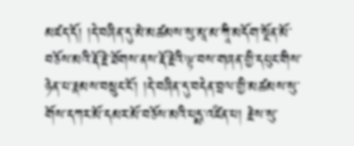མཛད་དོ། །དེ་བཞིན་དུ་མེ་མཚམས་སུ་མཱ་མ་ཀཱི་མདོག་སྔོན་མོ་བཅོས་མའི་རྡོ་རྗེ་ཐོགས་ནས་རྡོ་རྗེའི་ལྟ་བས་གཞན་གྱི་དཔུང་གིས་ཉེན་པ་རྣམས་བསྲུང་ངོ་། །དེ་བཞིན་དུ་བདེན་བྲལ་གྱི་མཚམས་སུ་གོས་དཀར་མོ་དམར་མོ་བཅོས་མའི་པདྨ་འཛིན་པ། རྗེས་སུ་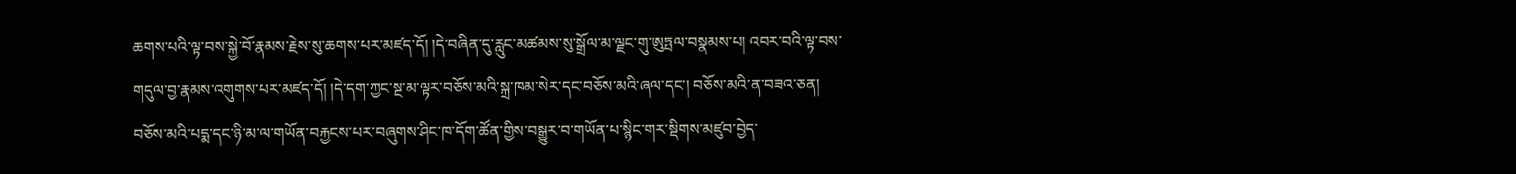ཆགས་པའི་ལྟ་བས་སྐྱེ་བོ་རྣམས་རྗེས་སུ་ཆགས་པར་མཛད་དོ། །དེ་བཞིན་དུ་རླུང་མཚམས་སུ་སྒྲོལ་མ་ལྗང་གུ་ཨུཏྤལ་བསྣམས་པ། འབར་བའི་ལྟ་བས་གདུལ་བྱ་རྣམས་འགུགས་པར་མཛད་དོ། །དེ་དག་ཀྱང་སྔ་མ་ལྟར་བཅོས་མའི་སྐྲ་ཁམ་སེར་དང་བཅོས་མའི་ཞལ་དང་། བཅོས་མའི་ན་བཟའ་ཅན། བཅོས་མའི་པདྨ་དང་ཉི་མ་ལ་གཡོན་བརྐྱངས་པར་བཞུགས་ཤིང་ཁ་དོག་ཚོན་གྱིས་བསྒྱུར་བ་གཡོན་པ་སྙིང་གར་སྡིགས་མཛུབ་བྱེད་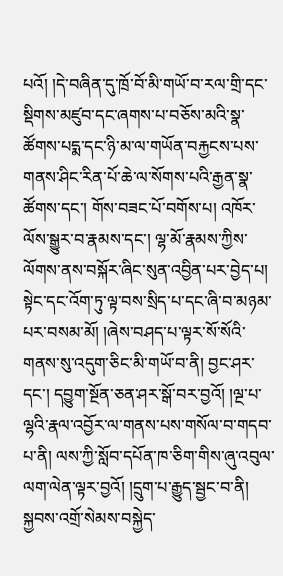པའོ། །དེ་བཞིན་དུ་ཁྲོ་བོ་མི་གཡོ་བ་རལ་གྲི་དང་སྡིགས་མཛུབ་དང་ཞགས་པ་བཅོས་མའི་སྣ་ཚོགས་པདྨ་དང་ཉི་མ་ལ་གཡོན་བརྐྱངས་པས་གནས་ཤིང་རིན་པོ་ཆེ་ལ་སོགས་པའི་རྒྱན་སྣ་ཚོགས་དང་། གོས་བཟང་པོ་བགོས་པ། འཁོར་ལོས་སྒྱུར་བ་རྣམས་དང་། ལྷ་མོ་རྣམས་ཀྱིས་ལོགས་ནས་བསྐོར་ཞིང་སུན་འབྱིན་པར་བྱེད་པ། སྟེང་དང་འོག་ཏུ་ལྟ་བས་སྲིད་པ་དང་ཞི་བ་མཉམ་པར་བསམ་མོ། །ཞེས་བཤད་པ་ལྟར་སོ་སོའི་གནས་སུ་འདུག་ཅིང་མི་གཡོ་བ་ནི། བྱང་ཤར་དང་། དབྱུག་སྔོན་ཅན་ཤར་སྒོ་བར་བྱའོ། །ལྔ་པ་ལྷའི་རྣལ་འབྱོར་ལ་གནས་པས་གསོལ་བ་གདབ་པ་ནི། ལས་ཀྱི་སློབ་དཔོན་ཁ་ཅིག་གིས་ཞུ་འབུལ་ལག་ལེན་ལྟར་བྱའོ། །དྲུག་པ་རྒྱུད་སྦྱང་བ་ནི། སྐྱབས་འགྲོ་སེམས་བསྐྱེད་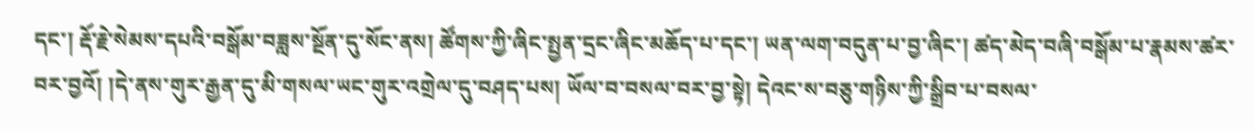དང་། རྡོ་རྗེ་སེམས་དཔའི་བསྒོམ་བཟླས་སྔོན་དུ་སོང་ནས། ཚོགས་ཀྱི་ཞིང་སྤྱན་དྲང་ཞིང་མཆོད་པ་དང་། ཡན་ལག་བདུན་པ་བྱ་ཞིང་། ཚད་མེད་བཞི་བསྒོམ་པ་རྣམས་ཚར་བར་བྱའོ། །དེ་ནས་གུར་རྒྱན་དུ་མི་གསལ་ཡང་གུར་འགྲེལ་དུ་བཤད་པས། ཡོལ་བ་བསལ་བར་བྱ་སྟེ། དེའང་ས་བཅུ་གཉིས་ཀྱི་སྒྲིབ་པ་བསལ་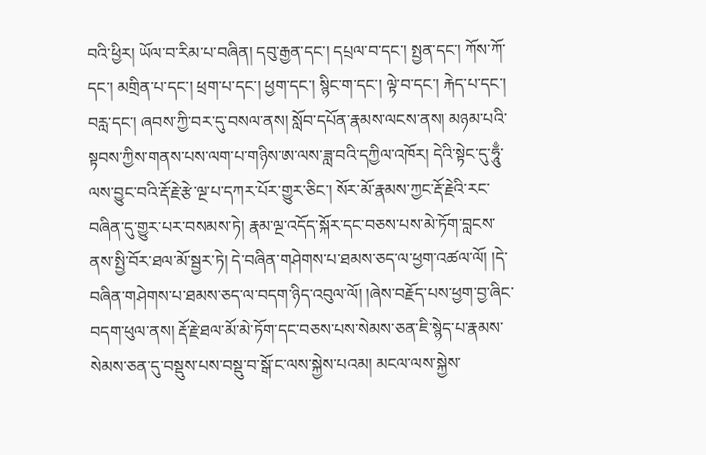བའི་ཕྱིར། ཡོལ་བ་རིམ་པ་བཞིན། དབུ་རྒྱན་དང་། དཔྲལ་བ་དང་། སྤྱན་དང་། ཀོས་ཀོ་དང་། མགྲིན་པ་དང་། ཕྲག་པ་དང་། ཕྱག་དང་། སྙིང་ག་དང་། ལྟེ་བ་དང་། རྐེད་པ་དང་། བརླ་དང་། ཞབས་ཀྱི་བར་དུ་བསལ་ནས། སློབ་དཔོན་རྣམས་ལངས་ནས། མཉམ་པའི་སྟབས་ཀྱིས་གནས་པས་ལག་པ་གཉིས་ཨ་ལས་ཟླ་བའི་དཀྱིལ་འཁོར། དེའི་སྟེང་དུ་ཧཱུྃ་ལས་བྱུང་བའི་རྡོ་རྗེ་རྩེ་ལྔ་པ་དཀར་པོར་གྱུར་ཅིང་། སོར་མོ་རྣམས་ཀྱང་རྡོ་རྗེའི་རང་བཞིན་དུ་གྱུར་པར་བསམས་ཏེ། རྣམ་ལྔ་འདོད་སྐོར་དང་བཅས་པས་མེ་ཏོག་བླངས་ནས་སྤྱི་བོར་ཐལ་མོ་སྦྱར་ཏེ། དེ་བཞིན་གཤེགས་པ་ཐམས་ཅད་ལ་ཕྱག་འཚལ་ལོ། །དེ་བཞིན་གཤེགས་པ་ཐམས་ཅད་ལ་བདག་ཉིད་འབུལ་ལོ། །ཞེས་བརྗོད་པས་ཕྱག་བྱ་ཞིང་བདག་ཕུལ་ནས། རྡོ་རྗེ་ཐལ་མོ་མེ་ཏོག་དང་བཅས་པས་སེམས་ཅན་ཇི་སྙེད་པ་རྣམས་སེམས་ཅན་དུ་བསྡུས་པས་བསྡུ་བ་སྒོ་ང་ལས་སྐྱེས་པའམ། མངལ་ལས་སྐྱེས་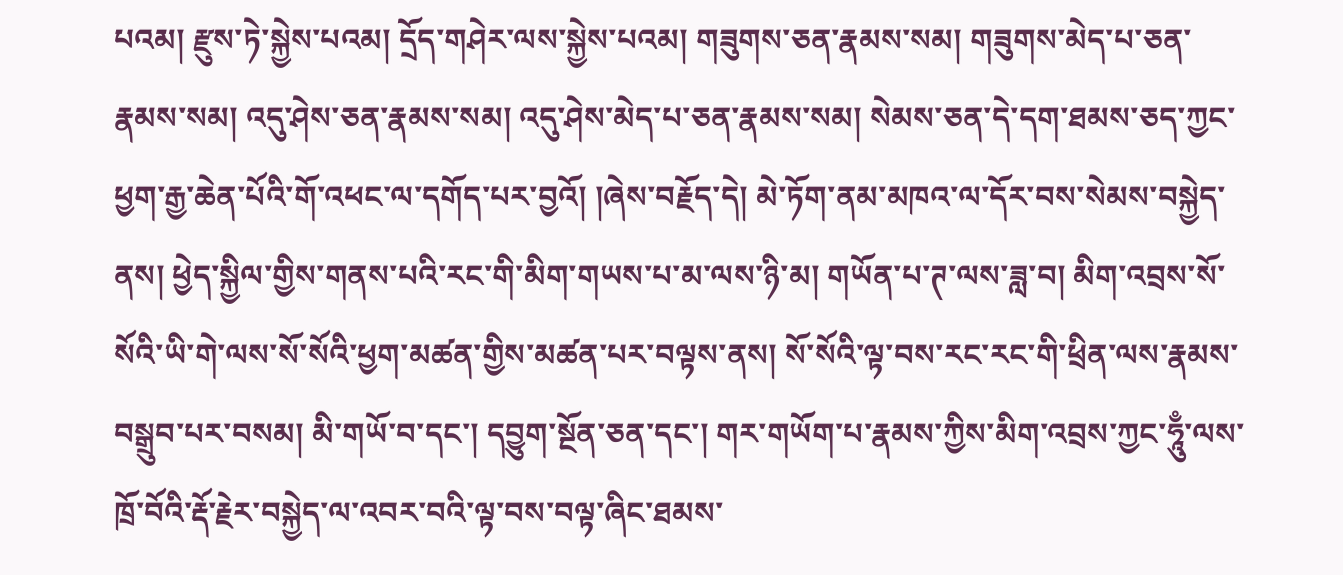པའམ། རྫུས་ཏེ་སྐྱེས་པའམ། དྲོད་གཤེར་ལས་སྐྱེས་པའམ། གཟུགས་ཅན་རྣམས་སམ། གཟུགས་མེད་པ་ཅན་རྣམས་སམ། འདུ་ཤེས་ཅན་རྣམས་སམ། འདུ་ཤེས་མེད་པ་ཅན་རྣམས་སམ། སེམས་ཅན་དེ་དག་ཐམས་ཅད་ཀྱང་ཕྱག་རྒྱ་ཆེན་པོའི་གོ་འཕང་ལ་དགོད་པར་བྱའོ། །ཞེས་བརྗོད་དེ། མེ་ཏོག་ནམ་མཁའ་ལ་དོར་བས་སེམས་བསྐྱེད་ནས། ཕྱེད་སྐྱིལ་གྱིས་གནས་པའི་རང་གི་མིག་གཡས་པ་མ་ལས་ཉི་མ། གཡོན་པ་ཊ་ལས་ཟླ་བ། མིག་འབྲས་སོ་སོའི་ཡི་གེ་ལས་སོ་སོའི་ཕྱག་མཚན་གྱིས་མཚན་པར་བལྟས་ནས། སོ་སོའི་ལྟ་བས་རང་རང་གི་ཕྲིན་ལས་རྣམས་བསྒྲུབ་པར་བསམ། མི་གཡོ་བ་དང་། དབྱུག་སྔོན་ཅན་དང་། གར་གཡོག་པ་རྣམས་ཀྱིས་མིག་འབྲས་ཀྱང་ཧཱུྃ་ལས་ཁྲོ་བོའི་རྡོ་རྗེར་བསྐྱེད་ལ་འབར་བའི་ལྟ་བས་བལྟ་ཞིང་ཐམས་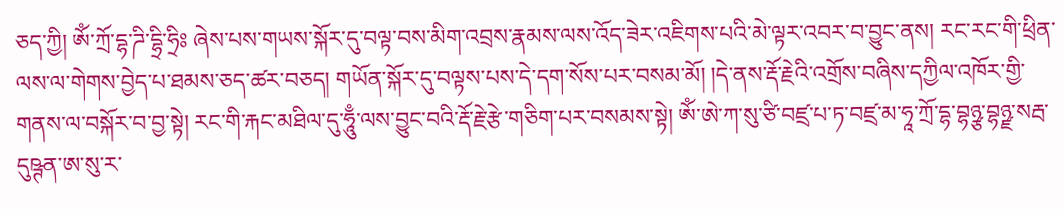ཅད་ཀྱི། ཨོཾ་ཀྲོ་དྷ་ཌི་དྷྲི་ཧྲིཿ ཞེས་པས་གཡས་སྐོར་དུ་བལྟ་བས་མིག་འབྲས་རྣམས་ལས་འོད་ཟེར་འཇིགས་པའི་མེ་ལྟར་འབར་བ་བྱུང་ནས། རང་རང་གི་ཕྲིན་ལས་ལ་གེགས་བྱེད་པ་ཐམས་ཅད་ཚར་བཅད། གཡོན་སྐོར་དུ་བལྟས་པས་དེ་དག་སོས་པར་བསམ་མོ། །དེ་ནས་རྡོ་རྗེའི་འགྲོས་བཞིས་དཀྱིལ་འཁོར་གྱི་གནས་ལ་བསྐོར་བ་བྱ་སྟེ། རང་གི་རྐང་མཐིལ་དུ་ཧཱུྃ་ལས་བྱུང་བའི་རྡོ་རྗེ་རྩེ་གཅིག་པར་བསམས་སྟེ། ཨོཾ་ཨེ་ཀ་སུ་ཙི་བཛྲ་པ་ཏ་བཛྲ་མ་ཧཱ་ཀྲོ་དྷ་བྷཉྩ་བྷཉྫ་སརྦ་དུཥྚན་ཨ་སུ་ར་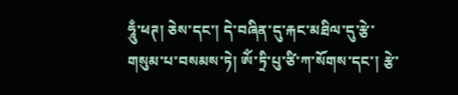ཧཱུྃ་ཕཊ། ཅེས་དང་། དེ་བཞིན་དུ་རྐང་མཐིལ་དུ་རྩེ་གསུམ་པ་བསམས་ཏེ། ཨོཾ་ཏྲི་པུ་ཙི་ཀ་སོགས་དང་། རྩེ་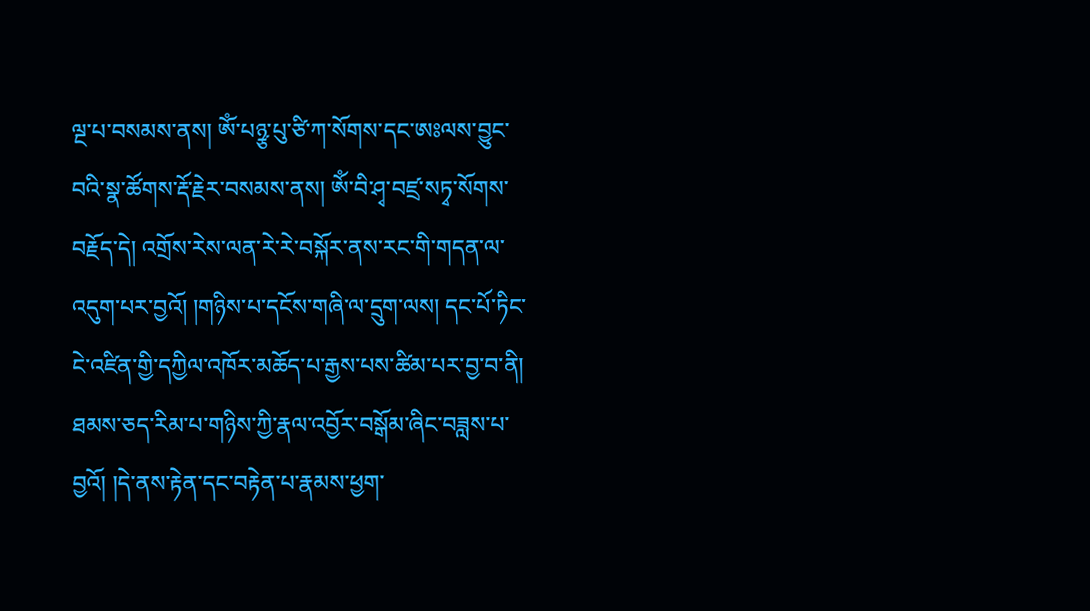ལྔ་པ་བསམས་ནས། ཨོཾ་པཉྩ་པུ་ཙི་ཀ་སོགས་དང་ཨཿལས་བྱུང་བའི་སྣ་ཚོགས་རྡོ་རྗེར་བསམས་ནས། ཨོཾ་བི་ཤྭ་བཛྲ་སཏྭ་སོགས་བརྗོད་དེ། འགྲོས་རེས་ལན་རེ་རེ་བསྐོར་ནས་རང་གི་གདན་ལ་འདུག་པར་བྱའོ། །གཉིས་པ་དངོས་གཞི་ལ་དྲུག་ལས། དང་པོ་ཏིང་ངེ་འཛིན་གྱི་དཀྱིལ་འཁོར་མཆོད་པ་རྒྱས་པས་ཚིམ་པར་བྱ་བ་ནི། ཐམས་ཅད་རིམ་པ་གཉིས་ཀྱི་རྣལ་འབྱོར་བསྒོམ་ཞིང་བཟླས་པ་བྱའོ། །དེ་ནས་རྟེན་དང་བརྟེན་པ་རྣམས་ཕྱག་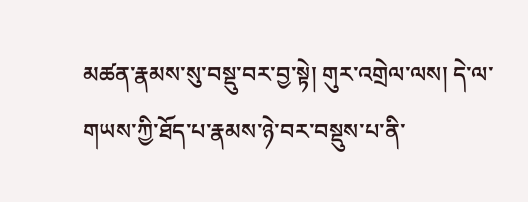མཚན་རྣམས་སུ་བསྡུ་བར་བྱ་སྟེ། གུར་འགྲེལ་ལས། དེ་ལ་གཡས་ཀྱི་ཐོད་པ་རྣམས་ཉེ་བར་བསྡུས་པ་ནི་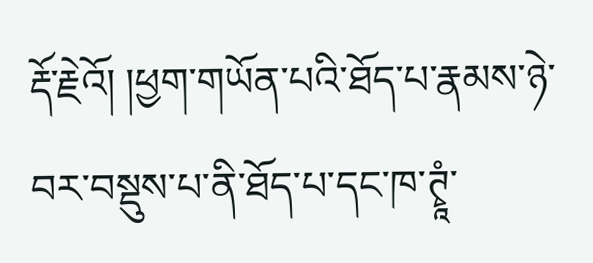རྡོ་རྗེའོ། །ཕྱག་གཡོན་པའི་ཐོད་པ་རྣམས་ཉེ་བར་བསྡུས་པ་ནི་ཐོད་པ་དང་ཁ་ཊྭཱཾ་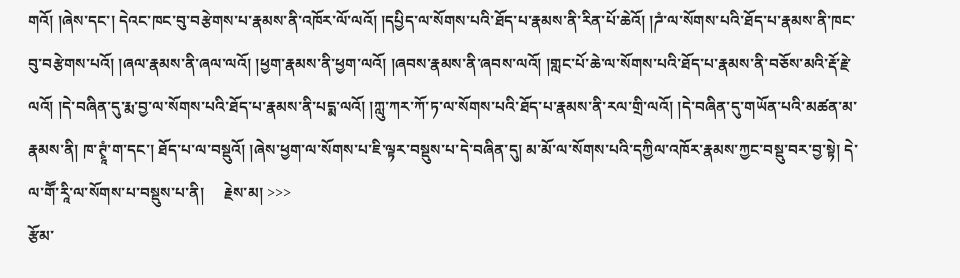གའོ། །ཞེས་དང་། དེའང་ཁང་བུ་བརྩེགས་པ་རྣམས་ནི་འཁོར་ལོ་ལའོ། །དཔྱིད་ལ་སོགས་པའི་ཐོད་པ་རྣམས་ནི་རིན་པོ་ཆེའོ། །ཌཾ་ལ་སོགས་པའི་ཐོད་པ་རྣམས་ནི་ཁང་བུ་བརྩེགས་པའོ། །ཞལ་རྣམས་ནི་ཞལ་ལའོ། །ཕྱག་རྣམས་ནི་ཕྱག་ལའོ། །ཞབས་རྣམས་ནི་ཞབས་ལའོ། །གླང་པོ་ཆེ་ལ་སོགས་པའི་ཐོད་པ་རྣམས་ནི་བཅོས་མའི་རྡོ་རྗེ་ལའོ། །དེ་བཞིན་དུ་རྨ་བྱ་ལ་སོགས་པའི་ཐོད་པ་རྣམས་ནི་པདྨ་ལའོ། །ཀླུ་ཀར་ཀོ་ཏ་ལ་སོགས་པའི་ཐོད་པ་རྣམས་ནི་རལ་གྲི་ལའོ། །དེ་བཞིན་དུ་གཡོན་པའི་མཚན་མ་རྣམས་ནི། ཁ་ཊྭཱཾ་ག་དང་། ཐོད་པ་ལ་བསྡུའོ། །ཞེས་ཕྱག་ལ་སོགས་པ་ཇི་ལྟར་བསྡུས་པ་དེ་བཞིན་དུ། མ་མོ་ལ་སོགས་པའི་དཀྱིལ་འཁོར་རྣམས་ཀྱང་བསྡུ་བར་བྱ་སྟེ། དེ་ལ་གཽ་རཱི་ལ་སོགས་པ་བསྡུས་པ་ནི།     རྗེས་མ། >>>
རྩོམ་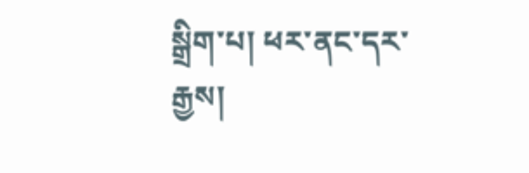སྒྲིག་པ། ཕར་ནང་དར་རྒྱས།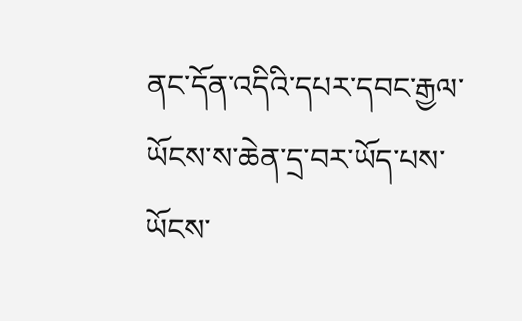ནང་དོན་འདིའི་དཔར་དབང་རྒྱལ་ཡོངས་ས་ཆེན་དྲ་བར་ཡོད་པས་ཡོངས་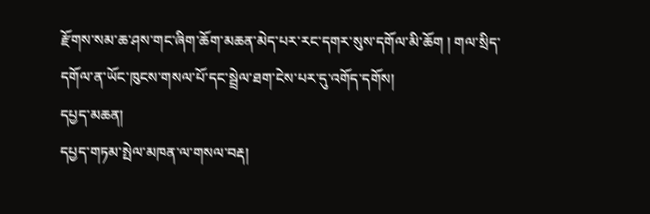རྫོགས་སམ་ཆ་ཤས་གང་ཞིག་ཆོག་མཆན་མེད་པར་རང་དགར་སུས་དགོལ་མི་ཆོག ། གལ་སྲིད་དགོལ་ན་ཡོང་ཁུངས་གསལ་པོ་དང་སྦྲེལ་ཐག་ངེས་པར་དུ་འགོད་དགོས།
དཔྱད་མཆན།
དཔྱད་གཏམ་སྤེལ་མཁན་ལ་གསལ་བརྡ།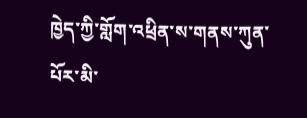ཁྱེད་ཀྱི་གློག་འཕྲིན་ས་གནས་ཀུན་པོར་མི་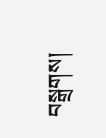བསྒྲགས།